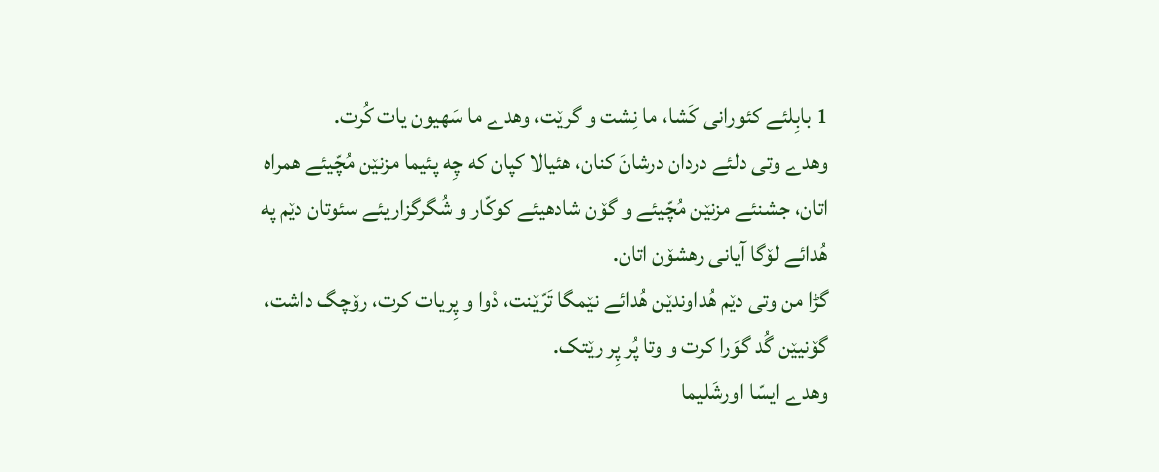1 بابِلئے کئورانی کَشا، ما نِشت و گرێت، وهدے ما سَهیون یات کُرت.
وهدے وتی دلئے دردان درشانَ کنان، هئیالا کپان که چِه پئیما مزنێن مُچّیئے همراه اتان، جشنئے مزنێن مُچّیئے و گۆن شادهیئے کوکّار و شُگرگزاریئے سئوتان دێم په هُدائے لۆگا آیانی رهشۆن اتان.
گڑا من وتی دێم هُداوندێن هُدائے نێمگا تَرّێنت، دْوا و پِریات کرت، رۆچگ داشت، گۆنیێن گُد گوَرا کرت و وتا پُر پِر رێتک.
وهدے ایسّا اورشَلیما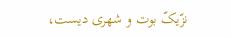نزّیکّ بوت و شهری دیست،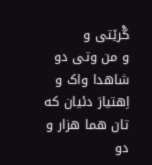گْرێتی و
و من وتی دو شاهدا واک و اِهتیارَ دئیان که تان هما هزار و دو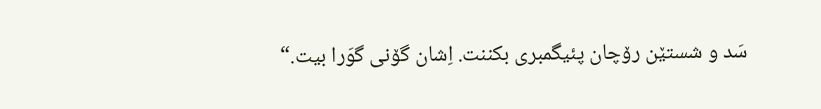سَد و شستێن رۆچان پئیگمبری بکننت. اِشان گۆنی گوَرا بیت.“